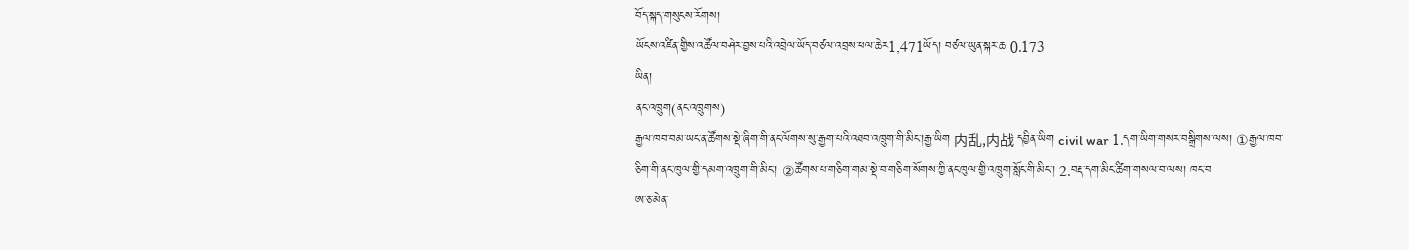བོད་སྐད་གསུངས་རོགས།
ཡོངས་འཛིན་གྱིས་འཚོལ་བཤེར་བྱས་པའི་འབྲེལ་ཡོད་བཙལ་འབྲས་ཕལ་ཆེར1,471ཡོད། བཙལ་ཡུན་སྐར་ཆ 0.173
ཡིན།
ནང་འཁྲུག(ནང་འཁྲུགས)
རྒྱལ་ཁབ་བམ་ཡང་ན་ཚོགས་སྡེ་ཞིག་གི་ནང་ལོགས་སུ་རྒྱག་པའི་འཐབ་འཁྲུག་གི་མིང་།རྒྱ་ཡིག 内乱,内战 དབྱིན་ཡིག civil war 1.དག་ཡིག་གསར་བསྒྲིགས་ལས། ①རྒྱལ་ཁབ་ཅིག་གི་ནང་ཁུལ་གྱི་དམག་འཁྲུག་གི་མིང་། ②ཚོགས་པ་གཅིག་གམ་སྡེ་བ་གཅིག་སོགས་ཀྱི་ནང་ཁུལ་གྱི་འཁྲུག་སློང་གི་མིང་། 2.བརྡ་དག་མིང་ཚིག་གསལ་བ་ལས། ཁང་བ
ཨ་ཅ་མེན་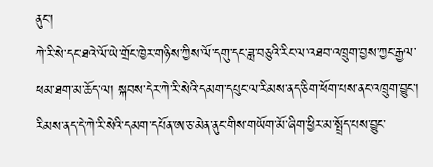ནུང་།
ཀེ་རི་སེ་དང་ཐའེ་ལོ་ཡེ་གྲོང་ཁྱེར་གཉིས་ཀྱིས་ལོ་དགུ་དང་ཟླ་བཅུའི་རིང་ལ་འཐབ་འཁྲུག་བྱས་ཀྱང་རྒྱལ་ཕམ་ཐག་མ་ཆོད་ལ། སྐབས་དེར་ཀེ་རི་སེའི་དམག་དཔུང་ལ་རིམས་ནད་ཅིག་ཕོག་པས་ནང་འཁྲུག་བྱུང་། རིམས་ནད་དེ་ཀེ་རི་སེའི་དམག་དཔོན་ཨ་ཅ་མེན་ནུང་གིས་གཡོག་མོ་ཞིག་ཕྱིར་མ་སྤྲོད་པས་བྱུང་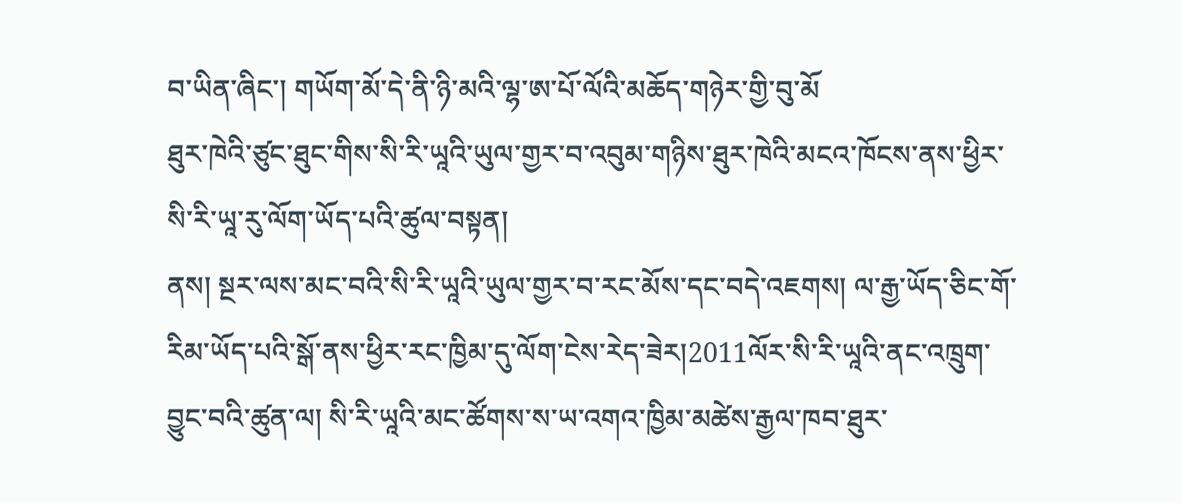བ་ཡིན་ཞིང་། གཡོག་མོ་དེ་ནི་ཉི་མའི་ལྷ་ཨ་པོ་ལོའི་མཆོད་གཉེར་གྱི་བུ་མོ
ཐུར་ཁེའི་ཙུང་ཐུང་གིས་སི་རི་ཡཱའི་ཡུལ་གྱར་བ་འབུམ་གཉིས་ཐུར་ཁེའི་མངའ་ཁོངས་ནས་ཕྱིར་སི་རི་ཡཱ་རུ་ལོག་ཡོད་པའི་ཚུལ་བསྟན།
ནས། སྔར་ལས་མང་བའི་སི་རི་ཡཱའི་ཡུལ་གྱར་བ་རང་མོས་དང་བདེ་འཇགས། ལ་རྒྱ་ཡོད་ཅིང་གོ་རིམ་ཡོད་པའི་སྒོ་ནས་ཕྱིར་རང་ཁྱིམ་དུ་ལོག་ངེས་རེད་ཟེར།2011ལོར་སི་རི་ཡཱའི་ནང་འཁྲུག་བྱུང་བའི་ཚུན་ལ། སི་རི་ཡཱའི་མང་ཚོགས་ས་ཡ་འགའ་ཁྱིམ་མཚེས་རྒྱལ་ཁབ་ཐུར་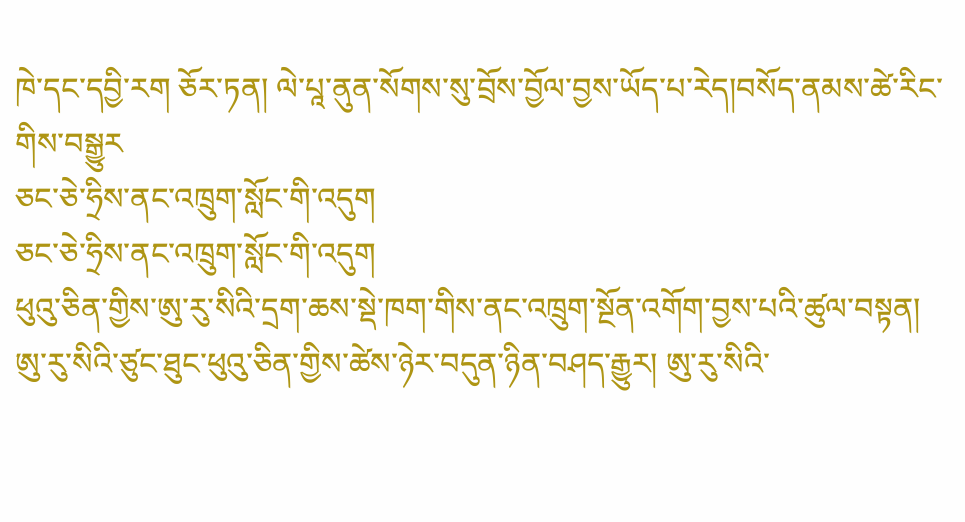ཁེ་དང་དབྱི་རག ཅོར་ཏན། ལེ་པཱ་ནུན་སོགས་སུ་བྲོས་བྱོལ་བྱས་ཡོད་པ་རེད།བསོད་ནམས་ཚེ་རིང་གིས་བསྒྱུར
ཅང་ཅེ་ཧྲིས་ནང་འཁྲུག་སློང་གི་འདུག
ཅང་ཅེ་ཧྲིས་ནང་འཁྲུག་སློང་གི་འདུག
ཕུའུ་ཅིན་གྱིས་ཨུ་རུ་སིའི་དྲག་ཆས་སྡེ་ཁག་གིས་ནང་འཁྲུག་སྔོན་འགོག་བྱས་པའི་ཚུལ་བསྟན།
ཨུ་རུ་སིའི་ཙུང་ཐུང་ཕུའུ་ཅིན་གྱིས་ཚེས་ཉེར་བདུན་ཉིན་བཤད་རྒྱུར། ཨུ་རུ་སིའི་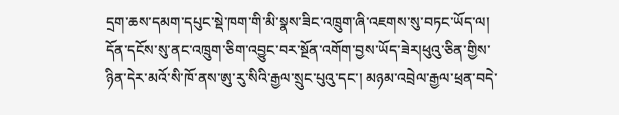དྲག་ཆས་དམག་དཔུང་སྡེ་ཁག་གི་མི་སྣས་ཟིང་འཁྲུག་ཞི་འཇགས་སུ་བཏང་ཡོད་ལ། དོན་དངོས་སུ་ནང་འཁྲུག་ཅིག་འབྱུང་བར་སྔོན་འགོག་བྱས་ཡོད་ཟེར།ཕུའུ་ཅིན་གྱིས་ཉིན་དེར་མའོ་སི་ཁོ་ནས་ཨུ་རུ་སིའི་རྒྱལ་སྲུང་པུའུ་དང་། མཉམ་འབྲེལ་རྒྱལ་ཕྲན་བདེ་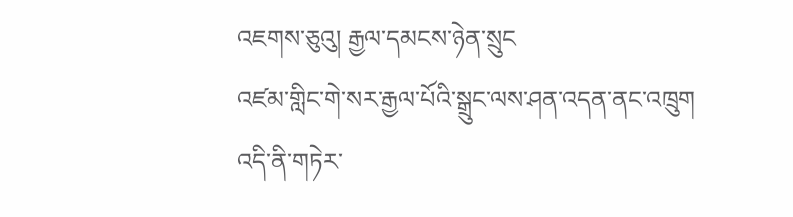འཇགས་ཅུའུ། རྒྱལ་དམངས་ཉེན་སྲུང
འཛམ་གླིང་གེ་སར་རྒྱལ་པོའི་སྒྲུང་ལས་ཤན་འདན་ནང་འཁྲུག
འདི་ནི་གཏེར་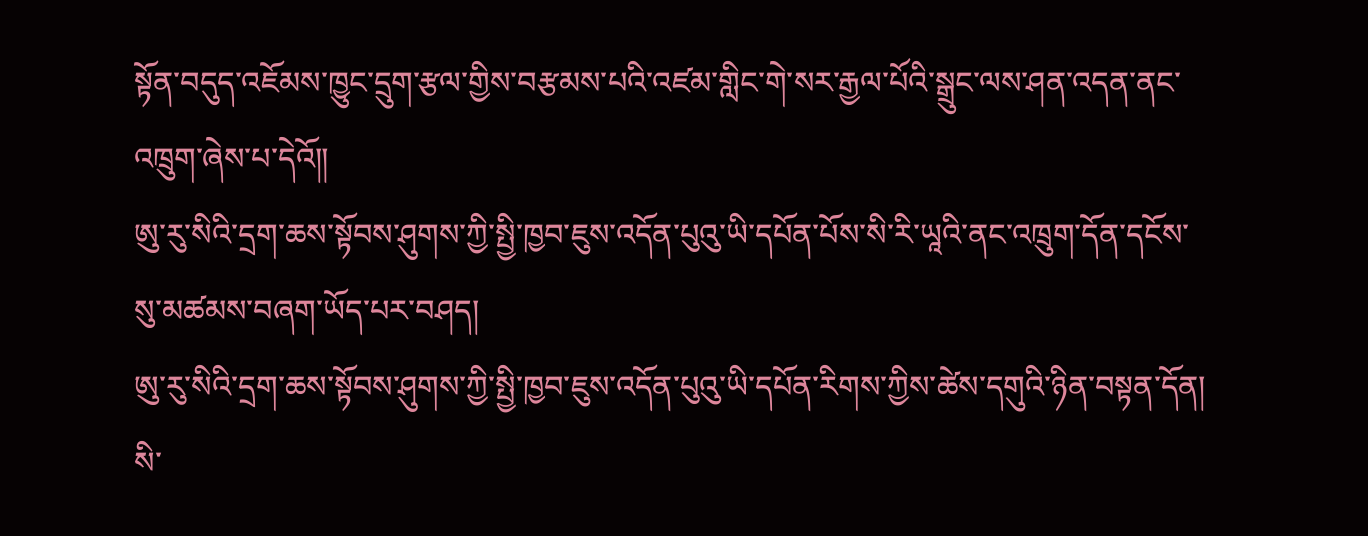སྟོན་བདུད་འཇོམས་ཁྱུང་དྲུག་རྩལ་གྱིས་བརྩམས་པའི་འཛམ་གླིང་གེ་སར་རྒྱལ་པོའི་སྒྲུང་ལས་ཤན་འདན་ནང་འཁྲུག་ཞེས་པ་དེའོ༎
ཨུ་རུ་སིའི་དྲག་ཆས་སྟོབས་ཤུགས་ཀྱི་སྤྱི་ཁྱབ་ཇུས་འདོན་པུའུ་ཡི་དཔོན་པོས་སི་རི་ཡཱའི་ནང་འཁྲུག་དོན་དངོས་སུ་མཚམས་བཞག་ཡོད་པར་བཤད།
ཨུ་རུ་སིའི་དྲག་ཆས་སྟོབས་ཤུགས་ཀྱི་སྤྱི་ཁྱབ་ཇུས་འདོན་པུའུ་ཡི་དཔོན་རིགས་ཀྱིས་ཚེས་དགུའི་ཉིན་བསྟན་དོན། སི་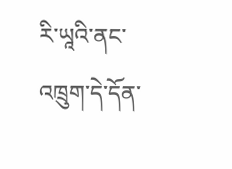རི་ཡཱའི་ནང་འཁྲུག་དེ་དོན་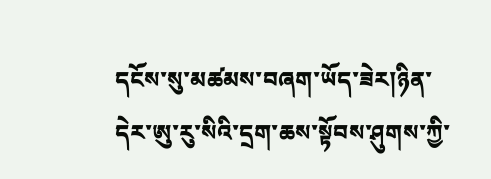དངོས་སུ་མཚམས་བཞག་ཡོད་ཟེར།ཉིན་དེར་ཨུ་རུ་སིའི་དྲག་ཆས་སྟོབས་ཤུགས་ཀྱི་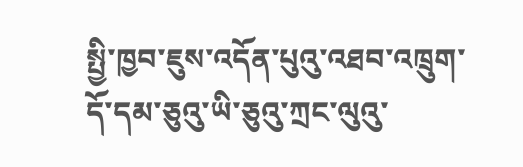སྤྱི་ཁྱབ་ཇུས་འདོན་པུའུ་འཐབ་འཁྲུག་དོ་དམ་ཅུའུ་ཡི་ཅུའུ་ཀྲང་ལུའུ་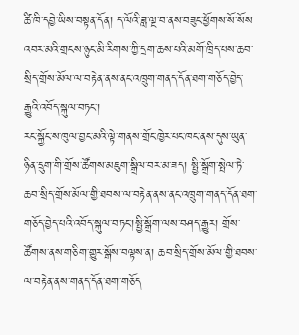ཚི་ཁི་དབྱེ་ཡིས་བསྟན་དོན། ད་ལོའི་ཟླ་ལྔ་བ་ནས་བཟུང་ཕྱོགས་སོ་སོས
འབར་མའི་གྲངས་ཉུང་མི་རིགས་ཀྱི་དྲག་ཆས་པའི་མགོ་ཁྲིད་པས་ཆབ་སྲིད་གྲོས་མོལ་ལ་བརྟེན་ནས་ནང་འཁྲུག་གནད་དོན་ཐག་གཅོད་བྱེད་རྒྱུའི་འབོད་སྐུལ་བཏང་།
རང་སྐྱོང་ས་ཁུལ་བྱང་མའི་ལྟེ་གནས་གྲོང་ཁྱེར་པང་ཁང་ནས་དུས་ཡུན་ཉིན་དྲུག་གི་གྲོས་ཚོགས་མཇུག་སྒྲིལ་བར་མ་ཟད། སྤྱི་སྒྲོག་སྤེལ་ཏེ་ཆབ་སྲིད་གྲོས་མོལ་གྱི་ཐབས་ལ་བརྟེན་ནས་ནང་འཁྲུག་གནད་དོན་ཐག་གཅོད་བྱེད་པའི་འབོད་སྐུལ་བཏང་།སྤྱི་སྒྲོག་ལས་བཤད་རྒྱུར། གྲོས་ཚོགས་ནས་གཅིག་གྱུར་སྒོས་བལྟས་ན། ཆབ་སྲིད་གྲོས་མོལ་གྱི་ཐབས་ལ་བརྟེན་ནས་གནད་དོན་ཐག་གཅོད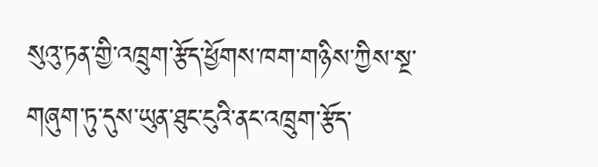སུའུ་ཏན་གྱི་འཁྲུག་རྩོད་ཕྱོགས་ཁག་གཉིས་ཀྱིས་སྔ་གཞུག་ཏུ་དུས་ཡུན་ཐུང་ངུའི་ནང་འཁྲུག་རྩོད་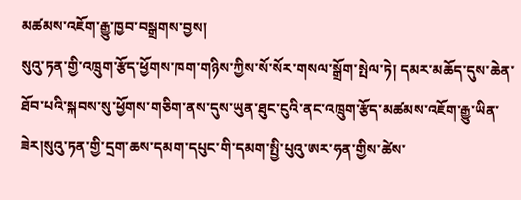མཚམས་འཇོག་རྒྱུ་ཁྱབ་བསྒྲགས་བྱས།
སུའུ་ཏན་གྱི་འཁྲུག་རྩོད་ཕྱོགས་ཁག་གཉིས་ཀྱིས་སོ་སོར་གསལ་སྒྲོག་སྤེལ་ཏེ། དམར་མཆོད་དུས་ཆེན་ཐོབ་པའི་སྐབས་སུ་ཕྱོགས་གཅིག་ནས་དུས་ཡུན་ཐུང་ངུའི་ནང་འཁྲུག་རྩོད་མཚམས་འཇོག་རྒྱུ་ཡིན་ཟེར།སུའུ་ཏན་གྱི་དྲག་ཆས་དམག་དཔུང་གི་དམག་སྤྱི་པུའུ་ཨར་ཧན་གྱིས་ཚེས་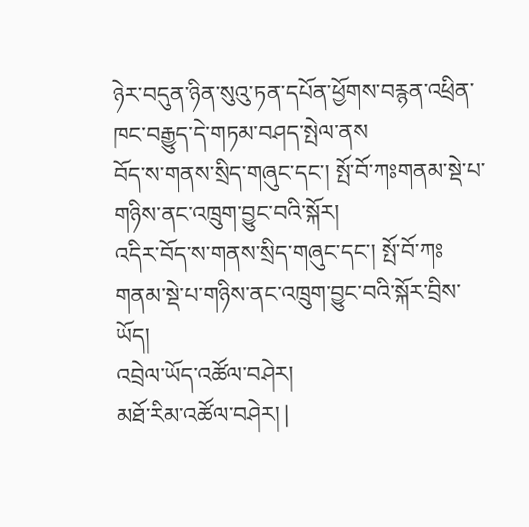ཉེར་བདུན་ཉིན་སུའུ་ཏན་དཔོན་ཕྱོགས་བརྙན་འཕྲིན་ཁང་བརྒྱུད་དེ་གཏམ་བཤད་སྤེལ་ནས
བོད་ས་གནས་སྲིད་གཞུང་དང་། སྤོ་བོ་ཀཿགནམ་སྡེ་པ་གཉིས་ནང་འཁྲུག་བྱུང་བའི་སྐོར།
འདིར་བོད་ས་གནས་སྲིད་གཞུང་དང་། སྤོ་བོ་ཀཿགནམ་སྡེ་པ་གཉིས་ནང་འཁྲུག་བྱུང་བའི་སྐོར་བྲིས་ཡོད།
འབྲེལ་ཡོད་འཚོལ་བཤེར།
མཐོ་རིམ་འཚོལ་བཤེར། |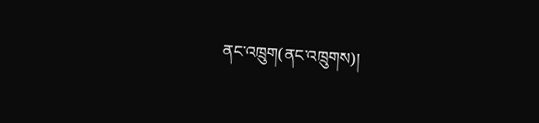ནང་འཁྲུག(ནང་འཁྲུགས)།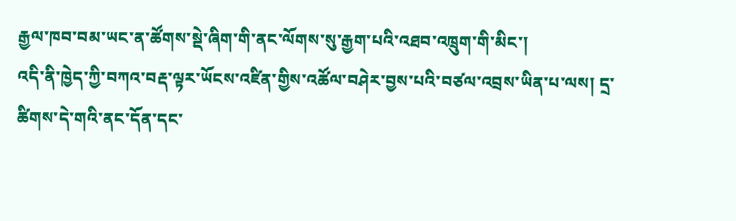རྒྱལ་ཁབ་བམ་ཡང་ན་ཚོགས་སྡེ་ཞིག་གི་ནང་ལོགས་སུ་རྒྱག་པའི་འཐབ་འཁྲུག་གི་མིང་།
འདི་ནི་ཁྱེད་ཀྱི་བཀའ་བརྡ་ལྟར་ཡོངས་འཛིན་གྱིས་འཚོལ་བཤེར་བྱས་པའི་བཙལ་འབྲས་ཡིན་པ་ལས། དྲ་ཚིགས་དེ་གའི་ནང་དོན་དང་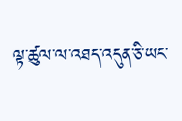ལྟ་ཚུལ་ལ་འཐད་འདུན་ཅི་ཡང་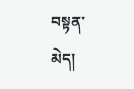བསྟན་མེད།